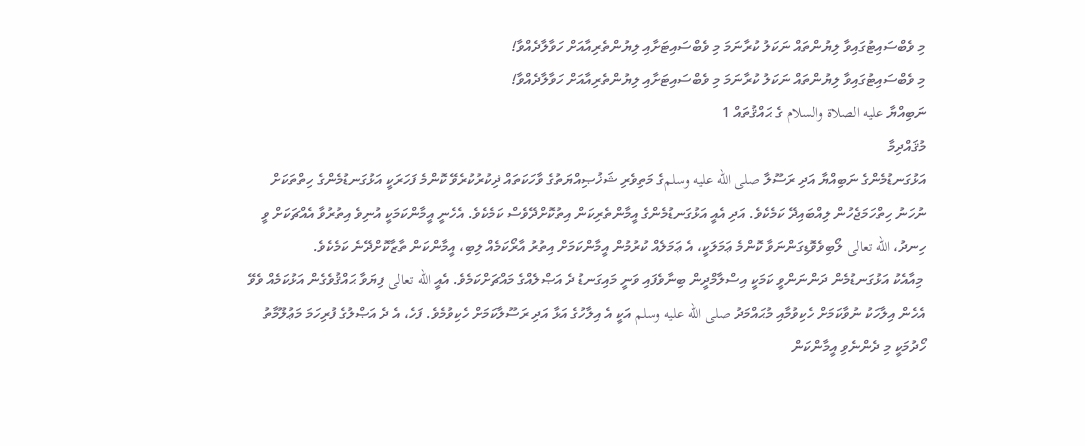މި ވެބްސައިޓުގައިވާ ލިޔުންތައް ނަކަލު ކުރާނަމަ މި ވެބްސައިޓަށާއި ލިޔުންތެރިއާއަށް ހަވާލާދެއްވާ!
މި ވެބްސައިޓުގައިވާ ލިޔުންތައް ނަކަލު ކުރާނަމަ މި ވެބްސައިޓަށާއި ލިޔުންތެރިއާއަށް ހަވާލާދެއްވާ!
ނަބިއްޔާ عليه الصلاة والسلام ގެ ޙައްޤުތައް 1
މުޤައްދިމާ
އަޅުގަނޑުމެންގެ ނަބިއްޔާ އަދި ރަސޫލާ صلى الله عليه وسلمގެ މަތިވެރި ޝަޚުޞިއްޔަތުގެ ވާހަކަތައް ޛިކުރުކުރެވޭ ކޮންމެ ފަހަރަކީ އަޅުގަނޑުމެންގެ ހިތްތަކަށް ނުހަނު ހިތްހަމަޖެހުން ލިއްބައިދޭ ކަމެކެވެ. އަދި އެއީ އަޅުގަނޑުމެންގެ އީމާންތެރިކަން އިތުކޮށްދޭވެސް ކަމެކެވެ. އެހެނީ އީމާންކަމަކީ އުނިވެ އިތުރުވާ އެއްޗަކަށް ވީ ހިނދު، الله تعالى ލޯބިވެވޮޑިގަންނަވާ ކޮންމެ ޢަމަލަކީ، އެ ޢަމަލެއް ކުރުމުން އީމާންކަމަށް އިތުރު އާރޯކަމެއް ލިބި، އީމާންކަން ތާޒާކޮށްދޭނެ ކަމެކެވެ.
 މިއާއެކު އަޅުގަނޑުމެން ދަންނަންވީ ކަމަކީ އިސްލާމްދީން ބިނާވެފައި ވަނީ މައިގަނޑު ދެ އަޞްލެއްގެ މައްޗަށްކަމެވެ. އެއީ الله تعالى ފިޔަވާ ޙައްޤުވެގެން އަޅުކަމެއް ވެވޭ އެހެން އިލާހަކު ނުވާކަމަށް ހެކިވުމާއި މުޙައްމަދު صلى الله عليه وسلم އަކީ އެ އިލާހުގެ އަޅާ އަދި ރަސޫލާކަމަށް ހެކިވުމެވެ. ފަހެ، އެ ދެ އަޞްލުގެ ފުރިހަމަ މަޢުލޫމާތު ހޯދުމަކީ މި ދެންނެވި އީމާންކަން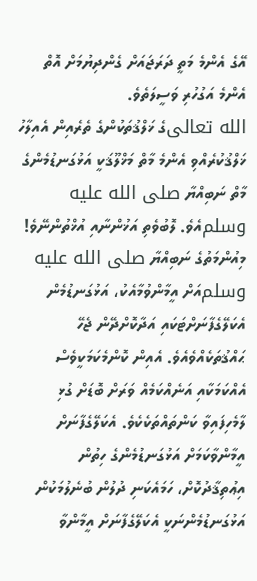އޭގެ އެންމެ މަތީ ދަރަޖައަށް ގެންދިޔުމަށް އޮތް އެންމެ އަގުހުރި ވަސީލަތެވެ.
الله تعالىގެ ޚަލްޤުތަކުންގެ ތެރެއިން އެއިލާހު ޚަލްޤުކުރެއްވި އެންމެ މާތް މަޚްލޫޤަކީ އަޅުގަނޑުމެންގެ މާތް ނަބިއްޔާ صلى الله عليه وسلمއެވެ. ލޮބުވެތި އަޚުންނާއި އުޚްތުންނޭވެ! މިއުންމަތުގެ ނަބިއްޔާ صلى الله عليه وسلمއަށް އީމާންވުމާއެކު، އަޅުގަނޑުމެން އެކަލޭގެފާނަށްޓަކައި އަދާކޮށްދޭން ޖެހޭ ޙައްޤުތަކެއްވެއެވެ. އެއިން ކޮންމެކަމަކީވެސް އެއްކަމަކާއި އަނެއްކަމެއް ވަރަށް ބޮޑަށް ގުޅި ލާމެހިފައިވާ ކަންތައްތަކެކެވެ. އެކަލޭގެފާނަށް އީމާންވާކަމަށް އަޅުގަނޑުމެންގެ ހިތުން އިޢުތިޤާދުކޮށް، ހަމައެކަނި ދުލުން ބުނެލުމަކުން އަޅުގަނޑުމެންނަކީ އެކަލޭގެފާނަށް އީމާންވާ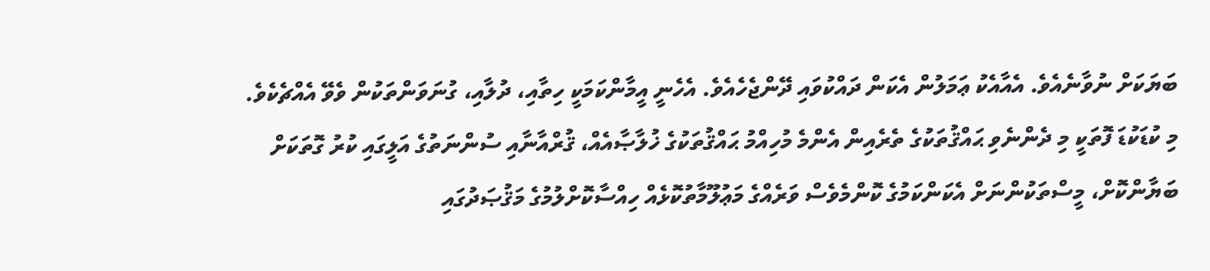ބަޔަކަށް ނުވާނެއެވެ. އެއާއެކު ޢަމަލުން އެކަން ދައްކުވައި ދޭންޖެހެއެވެ. އެހެނީ އީމާންކަމަކީ ހިތާއި، ދުލާއި، ގުނަވަންތަކުން ވެވޭ އެއްޗެކެވެ.
މި ކުޑަކުޑަ ފޮތަކީ މި ދެންނެވި ޙައްޤުތަކުގެ ތެރެއިން އެންމެ މުހިއްމު ޙައްޤުތަކުގެ ޚުލާޞާއެއް، ޤުރްއާނާއި ސުންނަތުގެ އަލީގައި ކުރު ގޮތަކަށް ބަޔާންކޮށް، މީސްތަކުންނަށް އެކަންކަމުގެ ކޮންމެވެސް ވަރެއްގެ މަޢުލޫމާތުކޮޅެއް ހިއްސާކޮށްލުމުގެ މަޤުޞަދުގައި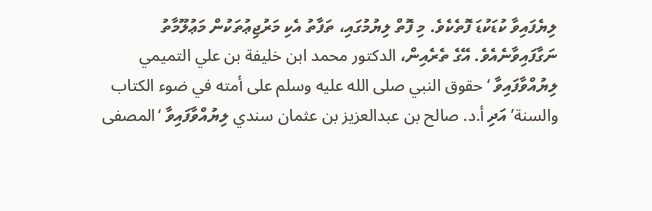ލިޔެފައިވާ ކުޑަކުޑަ ފޮތެކެވެ. މި ފޮތް ލިޔުމުގައި، ތަފާތު އެކި މަރުޖިޢުތަކުން މަޢުލޫމާތު ނަގާފައިވާނެއެވެ. އޭގެ ތެރެއިން، الدكتور محمد ابن خليفة بن علي التميمي ލިޔުއްވާފައިވާ ‘حقوق النبي صلى الله عليه وسلم على أمته في ضوء الكتاب والسنة’ އަދި أ.د. صالح بن عبدالعزيز بن عثمان سندي ލިޔުއްވާފައިވާ ‘المصفى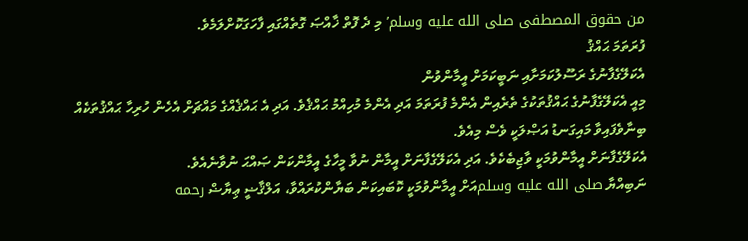من حقوق المصطفى صلى الله عليه وسلم’ މި ދެ ފޮތް ޚާއްޞަ ގޮތެއްގައި ފާހަގަކޮށްލަމެވެ.
ފުރަތަމަ ޙައްޤު
އެކަލޭގެފާނުގެ ރަސޫލުކަމަށާއި ނަބީކަމަށް އީމާންވުން
މިއީ އެކަލޭގެފާނުގެ ޙައްޤުތަކުގެ ތެރެއިން އެންމެ ފުރަތަމަ އަދި އެންމެ މުހިއްމު ޙައްޤެވެ. އަދި އެ ޙައްޤެއްގެ މައްޗަށް އެހެން ހުރިހާ ޙައްޤުތަކެއް ބިނާވެފައިވާ މައިގަނޑު އަޞްލަކީ ވެސް މިއެވެ.
އެކަލޭގެފާނަށް އީމާންވުމަކީ ވާޖިބެކެވެ. އަދި އެކަލޭގެފާނަށް އީމާން ނުވާ މީހާގެ އީމާންކަން ޞައްޙަ ނުވާނެއެވެ.
ނަބިއްޔާ صلى الله عليه وسلمއަށް އީމާންވުމަކީ ކޮބައިކަން ބަޔާންކުރައްވާ، އަލްޤާޟީ ޢިޔާޟް رحمه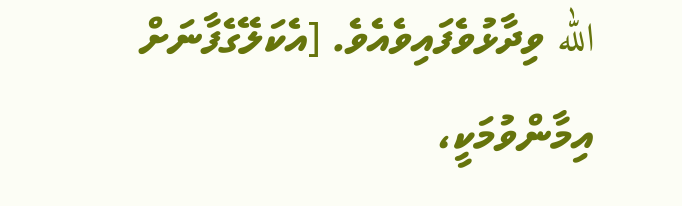الله ވިދާޅުވެފައިވެއެވެ. [އެކަލޭގެފާނަށް އިމާންވުމަކީ،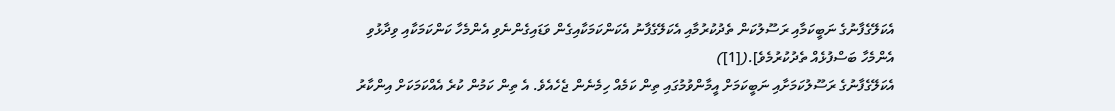އެކަލޭގެފާނުގެ ނަބީކަމާއި ރަސޫލުކަން ތެދުކުރުމާއި އެކަލޭގެފާނު އެކަންކަމަކާއިގެން ވަޑައިގެންނެވި އެންމެހާ ކަންކަމަކާއި ވިދާޅުވި އެންމެހާ ބަސްފުޅެއް ތެދުކުރުމެވެ].([1])
އެކަލޭގެފާނުގެ ރަސޫލުކަމަށާއި ނަބީކަމަށް އީމާންވުމުގައި ތިން ކަމެއް ހިމެނެން ޖެހެއެވެ. އެ ތިން ކަމުން ކުރެ އެއްކަމަކަށް އިންކާރު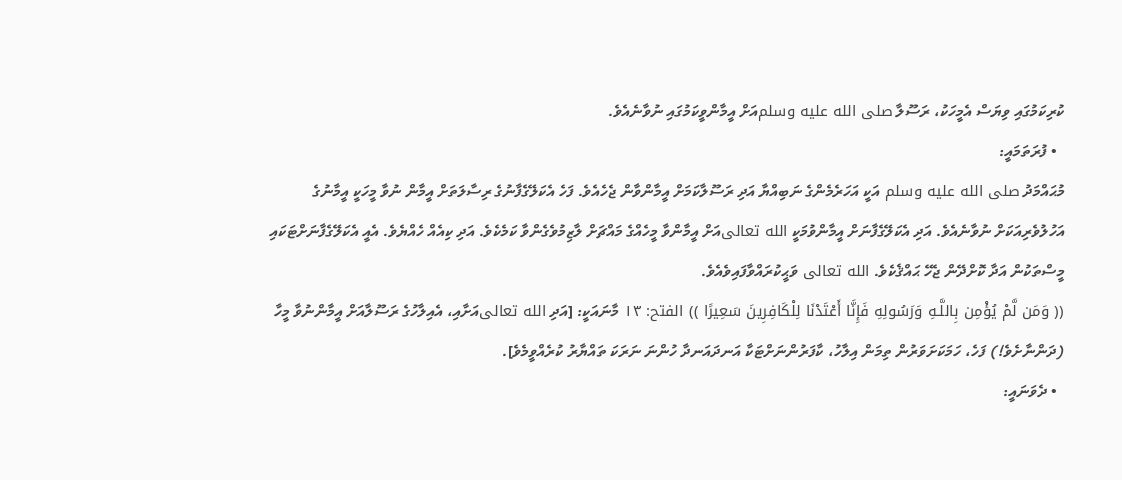ކުރިކަމުގައި ވިޔަސް އެމީހަކު، ރަސޫލާ صلى الله عليه وسلمއަށް އީމާންވީކަމުގައި ނުވާނެއެވެ.
  • ފުރަތަމައީ:
މުޙައްމަދު صلى الله عليه وسلم އަކީ އަހަރެމެންގެ ނަބިއްޔާ އަދި ރަސޫލާކަމަށް އީމާންވާން ޖެހެއެވެ. ފަހެ އެކަލޭގެފާނުގެ ރިސާލަތަށް އީމާން ނުވާ މީހަކީ އީމާނުގެ އަހުލުވެރިއަކަށް ނުވާނެއެވެ. އަދި އެކަލޭގެފާނަށް އީމާންވުމަކީ الله تعالىއަށް އީމާންވާ މީހެއްގެ މައްޗަށް ލާޒިމުވެގެންވާ ކަމެކެވެ. އަދި ކިއެއް ހެއްޔެވެ. އެއީ އެކަލޭގެފާނަށްޓަކައި މީސްތަކުން އަދާ ކޮށްދޭން ޖެހޭ ޙައްޤެކެވެ. الله تعالى ވަޙީކުރައްވާފައިވެއެވެ.
(( وَمَن لَّمْ يُؤْمِن بِاللَّـهِ وَرَسُولِهِ فَإِنَّا أَعْتَدْنَا لِلْكَافِرِينَ سَعِيرًا )) الفتح: ١٣ މާނައަކީ: [އަދި الله تعالىއަށާއި، އެއިލާހުގެ ރަސޫލާއަށް އީމާންނުވާ މީހާ (ދަންނާށެވެ!) ފަހެ، ހަމަކަށަވަރުން ތިމަން އިލާހު، ކާފަރުންނަށްޓަކާ އަނދައަނދާ ހުންނަ ނަރަކަ ތައްޔާރު ކުރެއްވީމެވެ].
  • ދެވަނައީ: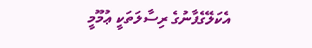އެކަލޭގެފާނުގެ ރިސާލަތަކީ ޢުމޫމީ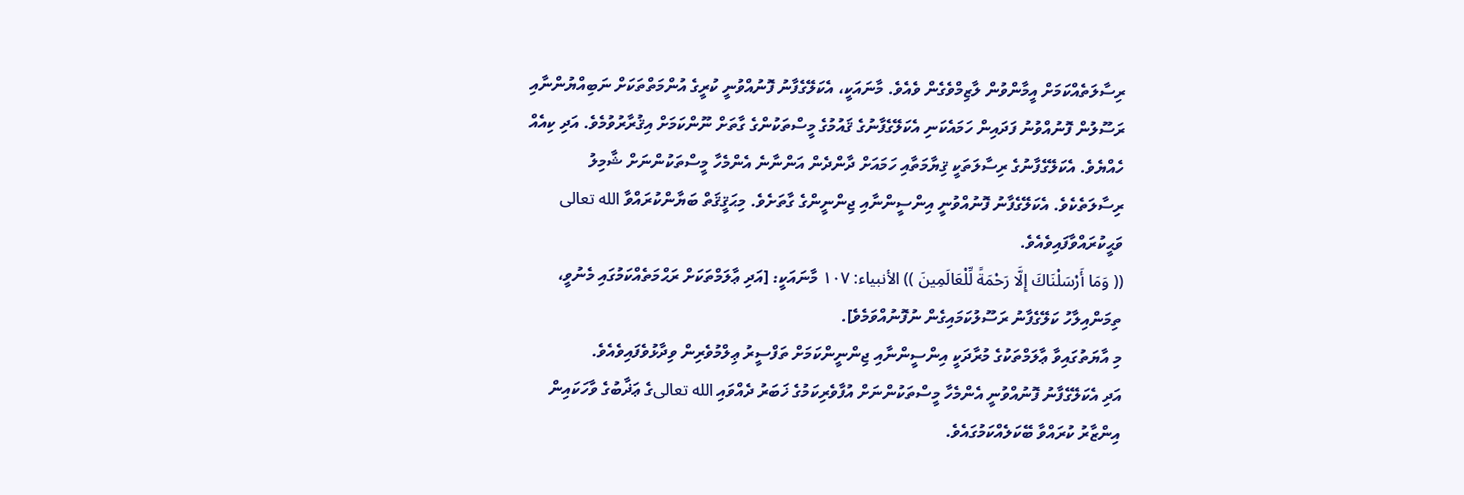ރިސާލަތެއްކަމަށް އީމާންވުން ލާޒިމްވެގެން ވެއެވެ. މާނައަކީ، އެކަލޭގެފާނު ފޮނުއްވުނީ ކުރީގެ އުންމަތްތަކަށް ނަބިއްޔުންނާއި ރަސޫލުން ފޮނުއްވުނު ފަދައިން ހަމައެކަނި އެކަލޭގެފާނުގެ ޤައުމުގެ މީސްތަކުންގެ ގާތަށް ނޫންކަމަށް އިޤުރާރުވުމެވެ. އަދި ކިއެއް ހެއްޔެވެ. އެކަލޭގެފާނުގެ ރިސާލަތަކީ ޤިޔާމަތާއި ހަމައަށް ދާންދެން އަންނާނެ އެންމެހާ މީސްތަކުންނަށް ޝާމިލު ރިސާލަތެކެވެ. އެކަލޭގެފާނު ފޮނުއްވުނީ އިންސީންނާއި ޖިންނީންގެ ގާތަށެވެ. މިޙަޤީޤަތް ބަޔާންކުރައްވާ الله تعالى ވަޙީކުރައްވާފައިވެއެވެ.
(( وَمَا أَرْسَلْنَاكَ إِلَّا رَحْمَةً لِّلْعَالَمِينَ )) الأنبياء: ١٠٧ މާނައަކީ: [އަދި ޢާލަމްތަކަށް ރަޙްމަތެއްކަމުގައި މެނުވީ، ތިމަންއިލާހު ކަލޭގެފާނު ރަސޫލުކަމައިގެން ނުފޮނުއްވަމެވެ].
މި އާޔަތުގައިވާ ޢާލަމްތަކުގެ މުރާދަކީ އިންސީންނާއި ޖިންނީންކަމަށް ތަފްސީރު ޢިލްމުވެރިން ވިދާޅުވެފައިވެއެވެ.
އަދި އެކަލޭގެފާނު ފޮނުއްވުނީ އެންމެހާ މީސްތަކުންނަށް އުފާވެރިކަމުގެ ޚަބަރު ދެއްވައި الله تعالىގެ ޢަޛާބުގެ ވާހަކައިން އިންޒާރު ކުރައްވާ ބޭކަލެއްކަމުގައެވެ.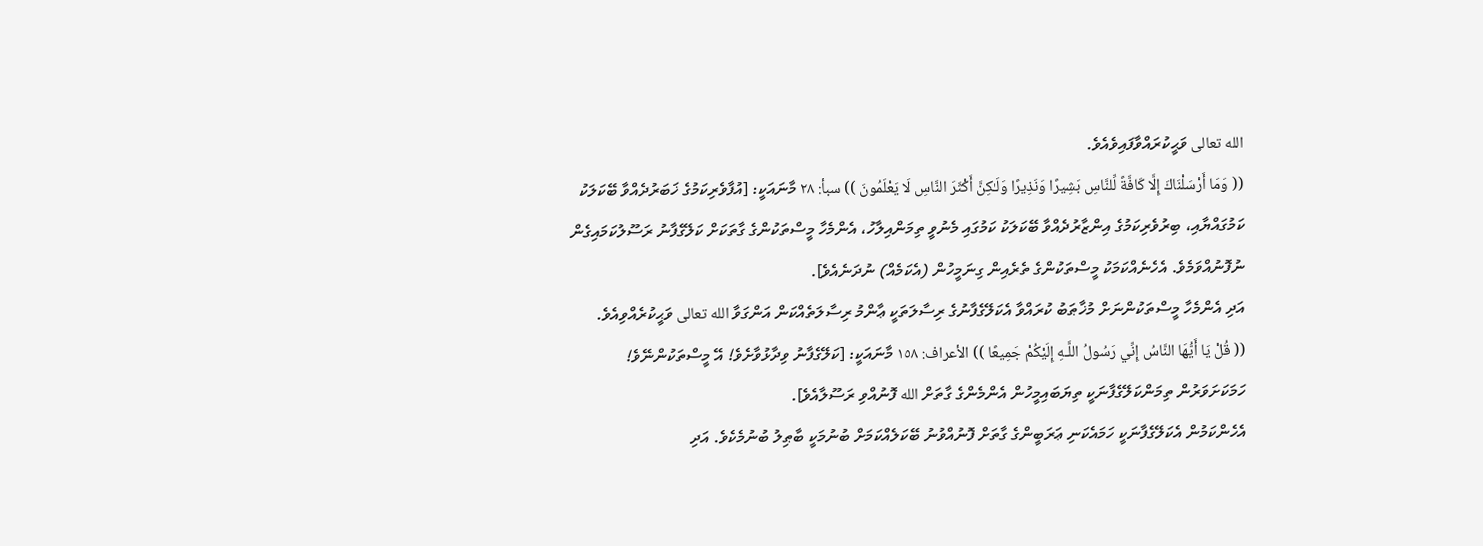الله تعالى ވަޙީކުރައްވާފައިވެއެވެ.
(( وَمَا أَرْسَلْنَاكَ إِلَّا كَافَّةً لِّلنَّاسِ بَشِيرًا وَنَذِيرًا وَلَـٰكِنَّ أَكْثَرَ النَّاسِ لَا يَعْلَمُونَ )) سبأ: ٢٨ މާނައަކީ: [އުފާވެރިކަމުގެ ޚަބަރުދެއްވާ ބޭކަލަކު ކަމުގައްޔާއި، ބިރުވެރިކަމުގެ އިންޒާރުދެއްވާ ބޭކަލަކު ކަމުގައި މެނުވީ ތިމަންއިލާހު، އެންމެހާ މީސްތަކުންގެ ގާތަކަށް ކަލޭގެފާނު ރަސޫލުކަމައިގެން ނުފޮނުއްވަމެވެ. އެހެނެއްކަމަކު މީސްތަކުންގެ ތެރެއިން ގިނަމީހުން (އެކަމެއް) ނުދަނެއެވެ].
އަދި އެންމެހާ މީސްތަކުންނަށް މުޚާޠަބު ކުރައްވާ އެކަލޭގެފާނުގެ ރިސާލަތަކީ ޢާންމު ރިސާލަތެއްކަން އަންގަވާ الله تعالى ވަޙީކުރެއްވިއެވެ.
(( قُلْ يَا أَيُّهَا النَّاسُ إِنِّي رَسُولُ اللَّـهِ إِلَيْكُمْ جَمِيعًا )) الأعراف: ١٥٨ މާނައަކީ: [ކަލޭގެފާނު ވިދާޅުވާށެވެ! އޭ މީސްތަކުންނޭވެ! ހަމަކަށަވަރުން ތިމަންކަލޭގެފާނަކީ ތިޔަބައިމީހުން އެންމެންގެ ގާތަށް الله ފޮނުއްވި ރަސޫލާއެވެ].
އެހެންކަމުން އެކަލޭގެފާނަކީ ހަމައެކަނި ޢަރަބީންގެ ގާތަށް ފޮނުއްވުނު ބޭކަލެއްކަމަށް ބުނުމަކީ ބާޠިލު ބުނުމެކެވެ. އަދި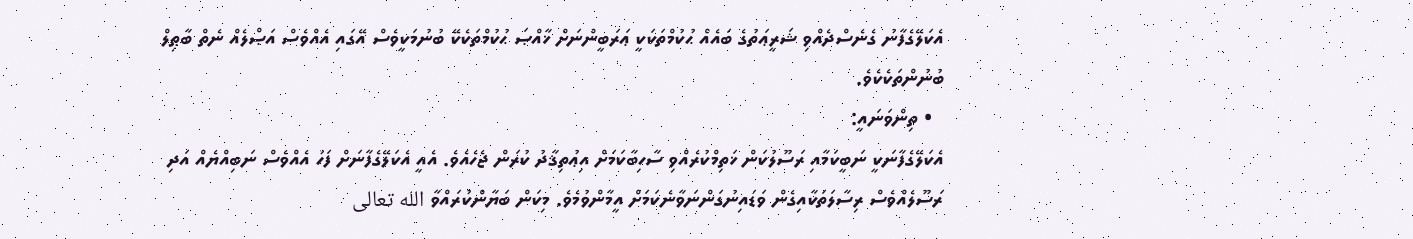އެކަލޭގެފާނު ގެނެސްދެއްވި ޝަރީޢަތުގެ ބައެއް ޙުކުމްތަކަކީ ޢަރަބީންނަށް ޚާއްޞަ ޙުކުމްތަކެކޭ ބުނުމަކީވެސް އޭގައި އެއްވެސް އަޞްލެއް ނެތް ބާޠިލް ބުނުންތަކެކެވެ.
  • ތިންވަނައީ:
އެކަލޭގެފާނަކީ ނަބީކަމާއި ރަސޫލުކަން ޚަތިމްކުރެއްވި ސާހިބާކަމަށް އިޢުތިޤާދު ކުރަން ޖެހެއެވެ. އެއީ އެކަލޭގެފާނަށް ފަހު އެއްވެސް ނަބިއްޔެއް އަދި ރަސޫލެއްވެސް ރިސާލަތަކާއިގެން ވަޑައިނުގަންނަވާނެކަމަށް އީމާންވުމެވެ. މިކަން ބަޔާންކުރައްވާ الله تعالى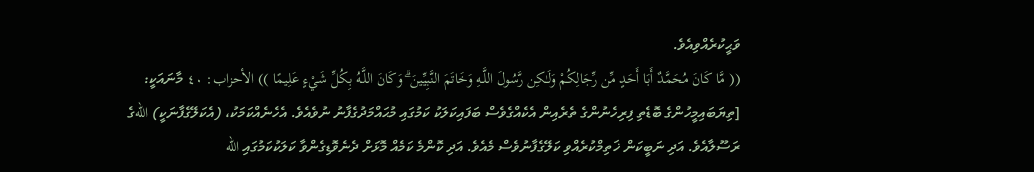ވަޙީކުރެއްވިއެވެ.
(( مَّا كَانَ مُحَمَّدٌ أَبَا أَحَدٍ مِّن رِّجَالِكُمْ وَلَـٰكِن رَّسُولَ اللَّـهِ وَخَاتَمَ النَّبِيِّينَ ۗ وَكَانَ اللَّـهُ بِكُلِّ شَيْءٍ عَلِيمًا )) الأحزاب: ٤٠ މާނައަކީ: [ތިޔަބައިމީހުންގެ ބޮޑެތި ފިރިހެނުންގެ ތެރެއިން އެކެއްގެވެސް ބަފައިކަލަކު ކަމުގައި މުޙައްމަދުގެފާނު ނުވެއެވެ. އެހެނެއްކަމަކު، (އެކަލޭގެފާނަކީ) اللهގެ ރަސޫލާއެވެ. އަދި ނަބީކަން ޚަތިމްކުރެއްވި ކަލޭގެފާނުވެސް މެއެވެ. އަދި ކޮންމެ ކަމެއް މޮޅަށް ދެނެވޮޑިގެންވާ ކަލަކުކަމުގައި الله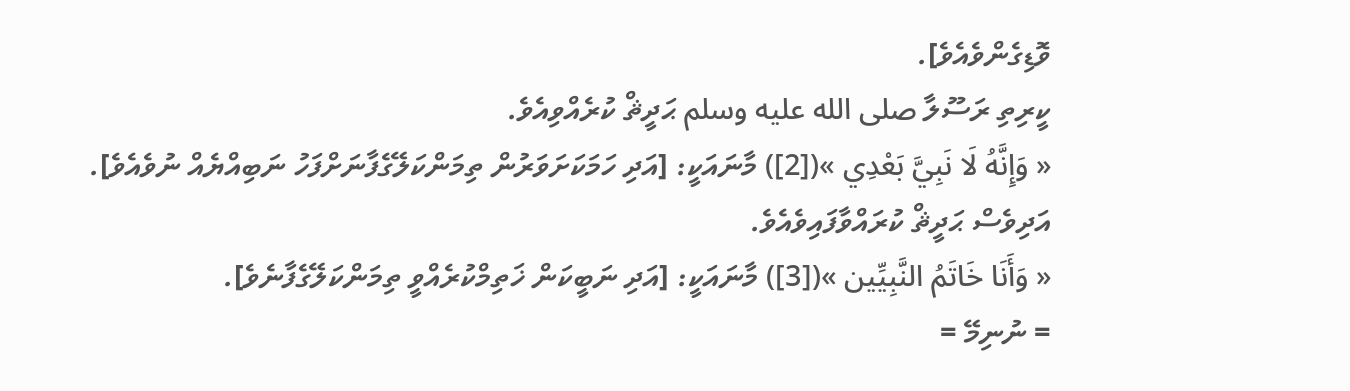ވޮޑިގެންވެއެވެ].
ކީރިތި ރަސޫލާ صلى الله عليه وسلم ޙަދީޘް ކުރެއްވިއެވެ.
« وَإِنَّهُ لَا نَبِيَّ بَعْدِي »([2]) މާނައަކީ: [އަދި ހަމަކަށަވަރުން ތިމަންކަލޭގެފާނަށްފަހު ނަބިއްޔެއް ނުވެއެވެ].
އަދިވެސް ޙަދީޘް ކުރައްވާފައިވެއެވެ.
« وَأَنَا خَاتَمُ النَّبِيِّين »([3]) މާނައަކީ: [އަދި ނަބީކަން ޚަތިމްކުރެއްވީ ތިމަންކަލޭގެފާނެވެ].
= ނުނިމޭ =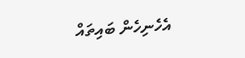އެހެނިހެން ބައިތައް